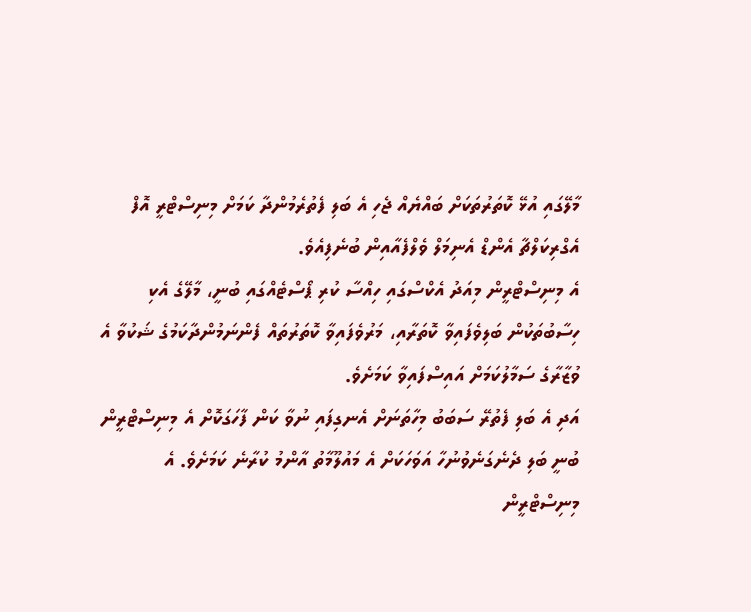މާލޭގައި އުޅޭ ކޮތަރުތަކަށް ބައްޔެއް ޖެހި އެ ބަލި ފެތުރެމުންދާ ކަމަށް މިނިސްޓްރީ އޮފް އެގްރިކަލްޗާ އެންޑް އެނިމަލް ވެލްފެއާއިން ބުނެފިއެވެ.
އެ މިނިސްޓްރީން މިއަދު އެކްސްގައި ހިއްސާ ކުރި ޕޯސްޓެއްގައި ބުނީ، މާލޭގެ އެކި ހިސާބުތަކުން ބަލިވެފައިވާ ކޮތަރާއި، މަރުވެފައިވާ ކޮތަރުތައް ފެންނަމުންދާކަމުގެ ޝަކުވާ އެ ވުޒާރާގެ ސަމާލުކަމަށް އައިސްފައިވާ ކަމަށެވެ.
އަދި އެ ބަލި ފެތުރޭ ސަބަބު މިހާތަނަށް އެނގިފައި ނުވާ ކަން ފާހަގަކޮށް އެ މިނިސްޓްރީން ބުނީ ބަލި ދެނެގަނެވުނުހާ އަވަހަކަށް އެ މައުލޫމާތު އާންމު ކުރާނެ ކަމަށެވެ. އެ މިނިސްޓްރީން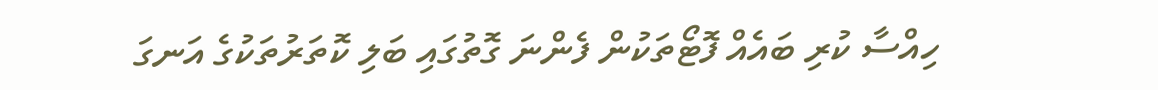ހިއްސާ ކުރި ބައެއް ފޮޓޯތަކުން ފެންނަ ގޮތުގައި ބަލި ކޮތަރުތަކުގެ އަނގަ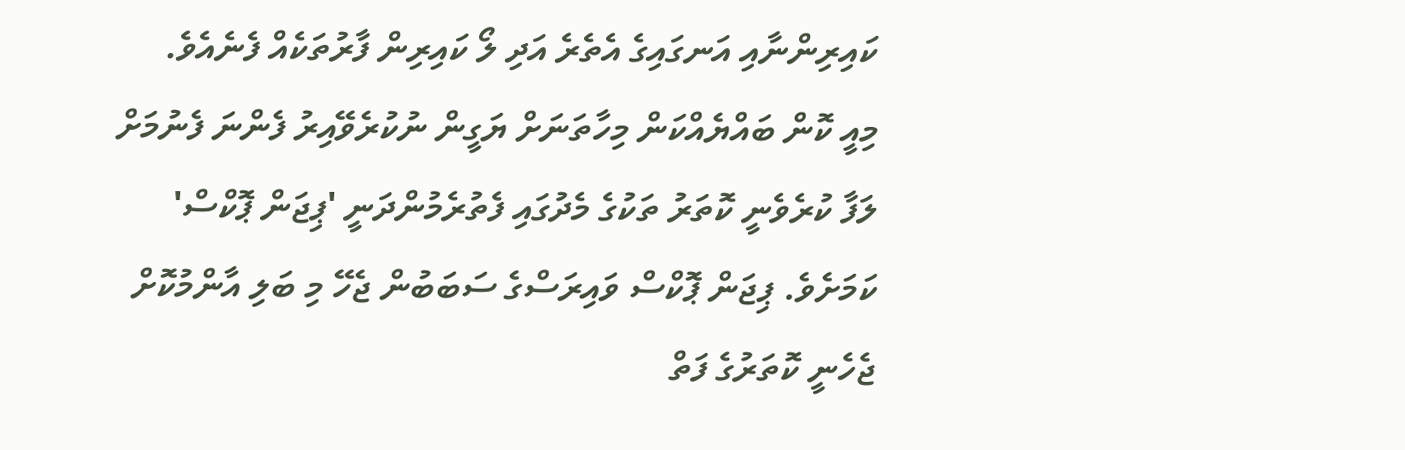ކައިރިންނާއި އަނގައިގެ އެތެރެ އަދި ލޯ ކައިރިން ފާރުތަކެއް ފެނެއެވެ.
މިއީ ކޮން ބައްޔެއްކަން މިހާތަނަށް ޔަގީން ނުކުރެވޭއިރު ފެންނަ ފެނުމަށް ލަފާ ކުރެވެނީ ކޮތަރު ތަކުގެ މެދުގައި ފެތުރެމުންދަނީ 'ޕިޖަން ޕޮކްސް' ކަމަށެވެ. ޕިޖަން ޕޮކްސް ވައިރަސްގެ ސަބަބުން ޖެހޭ މި ބަލި އާންމުކޮށް ޖެހެނީ ކޮތަރުގެ ފަތް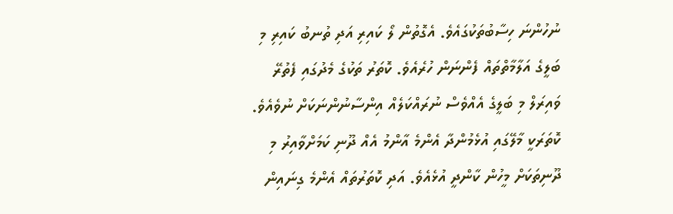ނުހުންނަ ހިސާބުތަކުގައެވެ. އެގޮތުން ލޯ ކައިރި އަދި ތުނބު ކައިރި މި ބަލީގެ އަލާމާތްތައް ފެންނަން ހުރެއެވެ. ކޮތަރު ތަކުގެ މެދުގައި ފެތުރޭ ވައިރަލް މި ބަލީގެ އެއްވެސް ނުރައްކަލެއް އިންސާނުންނަކަށް ނުވެއެވެ.
ކޮތަރަކީ މާލޭގައި އުޅެމުންދާ އެންމެ އާންމު އެއް ދޫނި ކަމަށްވާއިރު މި ދޫނިތަކަށް މީހުން ކާންދީ އުޅެއެވެ. އަދި ކޮތަރުތައް އެންމެ ގިނައިން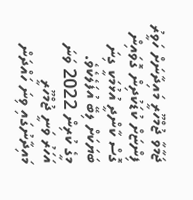ޖަމާވާ ޖުމްހޫރީ މައިދާނަށް ހަވީރު ފިންޏަށް ކުޑަކުދިން ގޮވައިން ގޮސް ކާންދީ އުޅުމަކީ ގިނަ ބަޔަކަށް ލިބޭ އުފަލެކެވެ.
މީގެ ކުރިން 2022 ވަނަ އަހަރު ވަނީ ޖުމްހޫރީ މައިދާނުގައި ވިނަ ހައްދަން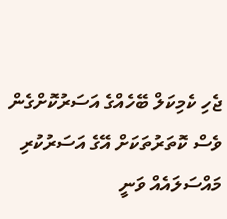ޖެހި ކެމިކަލް ބޭހެއްގެ އަސަރުކޮށްގެން ވެސް ކޮތަރުތަކަށް އޭގެ އަސަރުކުރި މައްސަލައެއް ވަނީ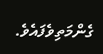ގެންމަތިވެފައެވެ.